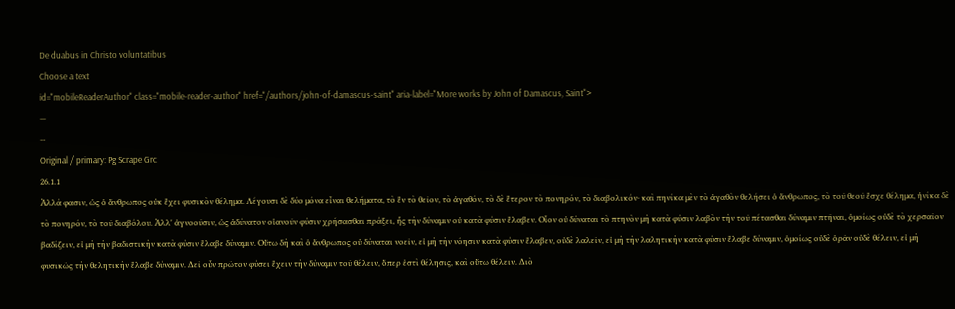De duabus in Christo voluntatibus
Choose a text
id="mobileReaderAuthor" class="mobile-reader-author" href="/authors/john-of-damascus-saint" aria-label="More works by John of Damascus, Saint">
—
⋯
Original / primary: Pg Scrape Grc
26.1.1
Ἀλλά φασιν, ὡς ὁ ἄνθρωπος οὐκ ἔχει φυσικὸν θέλημα. Λέγουσι δὲ δύο μόνα εἶναι θελήματα, τὸ ἓν τὸ θεῖον, τὸ ἀγαθόν, τὸ δὲ ἕτερον τὸ πονηρόν, τὸ διαβολικόν· καὶ πηνίκα μὲν τὸ ἀγαθὸν θελήσει ὁ ἄνθρωπος, τὸ τοῦ θεοῦ ἔσχε θέλημα, ἡνίκα δὲ τὸ πονηρόν, τὸ τοῦ διαβόλου. Ἀλλ' ἀγνοοῦσιν, ὡς ἀδύνατον οἱανοῦν φύσιν χρήσασθαι πράξει, ἧς τὴν δύναμιν οὐ κατὰ φύσιν ἔλαβεν. Οἷον οὐ δύναται τὸ πτηνὸν μὴ κατὰ φύσιν λαβὸν τὴν τοῦ πέτασθαι δύναμιν πτῆναι, ὁμοίως οὐδὲ τὸ χερσαῖον βαδίζειν, εἰ μὴ τὴν βαδιστικὴν κατὰ φύσιν ἔλαβε δύναμιν. Οὕτω δὴ καὶ ὁ ἄνθρωπος οὐ δύναται νοεῖν, εἰ μὴ τὴν νόησιν κατὰ φύσιν ἔλαβεν, οὐδὲ λαλεῖν, εἰ μὴ τὴν λαλητικὴν κατὰ φύσιν ἔλαβε δύναμιν, ὁμοίως οὐδὲ ὁρᾶν οὐδὲ θέλειν, εἰ μὴ φυσικῶς τὴν θελητικὴν ἔλαβε δύναμιν. Δεῖ οὖν πρῶτον φύσει ἔχειν τὴν δύναμιν τοῦ θέλειν, ὅπερ ἐστὶ θέλησις, καὶ οὕτω θέλειν. Διὸ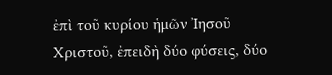ἐπὶ τοῦ κυρίου ἡμῶν Ἰησοῦ Χριστοῦ, ἐπειδὴ δύο φύσεις, δύο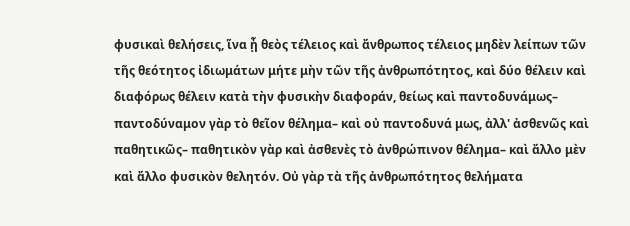φυσικαὶ θελήσεις, ἵνα ᾖ θεὸς τέλειος καὶ ἄνθρωπος τέλειος μηδὲν λείπων τῶν τῆς θεότητος ἰδιωμάτων μήτε μὴν τῶν τῆς ἀνθρωπότητος, καὶ δύο θέλειν καὶ διαφόρως θέλειν κατὰ τὴν φυσικὴν διαφοράν, θείως καὶ παντοδυνάμως– παντοδύναμον γὰρ τὸ θεῖον θέλημα– καὶ οὐ παντοδυνά μως, ἀλλ' ἀσθενῶς καὶ παθητικῶς– παθητικὸν γὰρ καὶ ἀσθενὲς τὸ ἀνθρώπινον θέλημα– καὶ ἄλλο μὲν καὶ ἄλλο φυσικὸν θελητόν. Οὐ γὰρ τὰ τῆς ἀνθρωπότητος θελήματα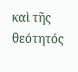καὶ τῆς θεότητός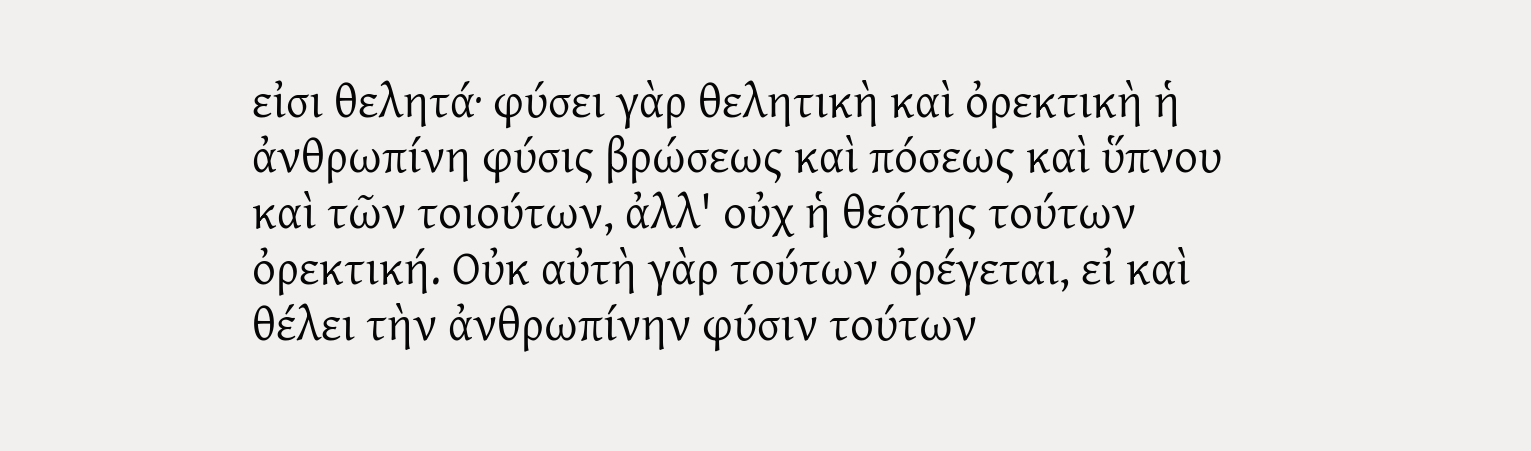εἰσι θελητά· φύσει γὰρ θελητικὴ καὶ ὀρεκτικὴ ἡ ἀνθρωπίνη φύσις βρώσεως καὶ πόσεως καὶ ὕπνου καὶ τῶν τοιούτων, ἀλλ' οὐχ ἡ θεότης τούτων ὀρεκτική. Οὐκ αὐτὴ γὰρ τούτων ὀρέγεται, εἰ καὶ θέλει τὴν ἀνθρωπίνην φύσιν τούτων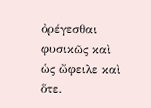ὀρέγεσθαι φυσικῶς καὶ ὡς ὤφειλε καὶ ὅτε.